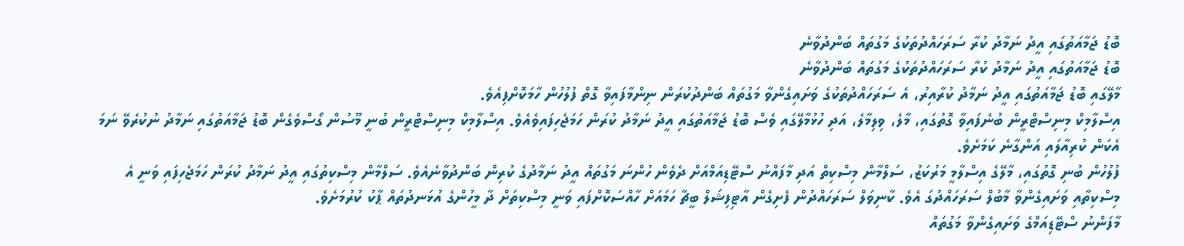ބޮޑު ޖަމާއަތުގައި އީދު ނަމާދު ކުރާ ސަރަހައްދުތަކުގެ މަގުތައް ބަންދުވާނެ
ބޮޑު ޖަމާއަތުގައި އީދު ނަމާދު ކުރާ ސަރަހައްދުތަކުގެ މަގުތައް ބަންދުވާނެ
މާލޭގައި ބޮޑު ޖަމާއަތުގައި އީދު ނަމާދު ކުރާއިރު، އެ ސަރަހައްދުތަކުގެ ވަށައިގެންވާ މަގުތައް ބަންދުކުރަން ނިންމާފައިވާ ގޮތް ފުލުހުން ހާމަކޮށްފިއެވެ.
އިސްލާމިކް މިނިސްޓްރީން ބުނެފައިވާ ގޮތުގައި، މާލެ، ވިލިމާލެ، އަދި ހުޅުމާލޭގައި ވެސް ބޮޑު ޖަމާއަތުގައި އީދު ނަމާދު ކުރަން ހަމަޖެހިފައިވެއެވެ. އިސްލާމިކް މިނިސްޓްރީން ބުނީ މޫސުން ގޯސްވެގެން ބޮޑު ޖަމާއަތުގައި ނަމާދު ނުކުރެވޭ ނަމަ އެކަން ކުރިއާލައި އަންގާނެ ކަމަށެވެ.
ފުލުހުން ބުނި ގޮތުގައި، މާލޭގެ އިސްލާމީ މަރުކަޒު، ސަލްމާން މިސްކިތް އަދި މާފައްނު ސްޓޭޑިއަމްއަށް ދެވެން ހުންނަ މަގުތައް އީދު ނަމާދުގެ ކުރިން ބަންދުވާނެއެވެ. ސަލްމާން މިސްކިތުގައި އީދު ނަމާދު ކުރަން ހަމަޖެހިފައި ވަނީ އެ މިސްކިތާއި ވަށައިގެންވާ މާބުލް ސަރަހައްދުގަ އެވެ. ކާނިވަލް ސަރަހައްދުން ފެށިގެން އާޓިފިޝަލް ބީޗާ ހަމައަށް ހާއްސަކޮށްފައި ވަނީ މިސްކިތަށް ދާ މީހުންގެ އުޅަނދުތައް ޕާކު ކުރުމަށެވެ.
މާފަންނު ސްޓޭޑިއަމްގެ ވަށައިގެންވާ މަގުތައް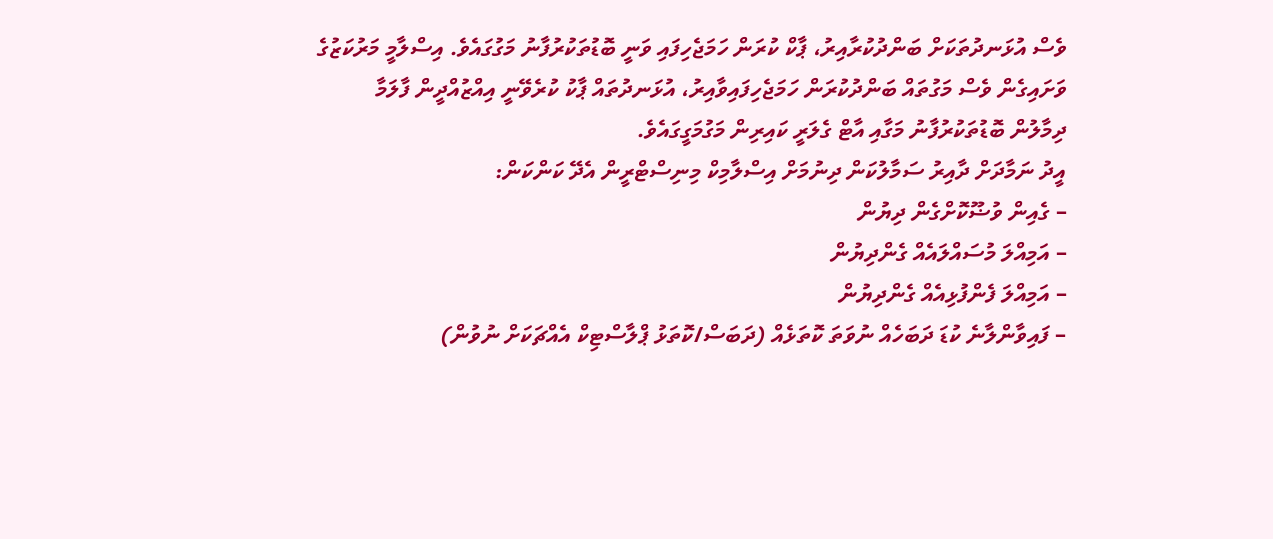ވެސް އުޅަނދުތަކަށް ބަންދުކުރާއިރު، ޕާކް ކުރަން ހަމަޖެހިފައި ވަނީ ބޮޑުތަކުރުފާނު މަގުގައެވެ. އިސްލާމީ މަރުކަޒުގެ ވަށައިގެން ވެސް މަގުތައް ބަންދުކުރަން ހަމަޖެހިފައިވާއިރު، އުޅަނދުތައް ޕާކު ކުރެވޭނީ އިއްޒުއްދީން ފާލަމާ ދިމާލުން ބޮޑުތަކުރުފާނު މަގާއި އާޓް ގެލަރީ ކައިރިން މަގުމަގީގައެވެ.
އީދު ނަމާދަށް ދާއިރު ސަމާލުކަން ދިނުމަށް އިސްލާމިކް މިނިސްޓްރީން އެދޭ ކަންކަން:
– ގެއިން ވުޟޫކޮށްގެން ދިޔުން
– އަމިއްލަ މުސައްލައެއް ގެންދިޔުން
– އަމިއްލަ ފެންފުޅިއެއް ގެންދިޔުން
– ފައިވާންލާނެ ކުޑަ ދަބަހެއް ނުވަތަ ކޮތަޅެއް (ދަބަސް/ކޮތަޅު ޕްލާސްޓިކް އެއްޗަކަށް ނުވުން)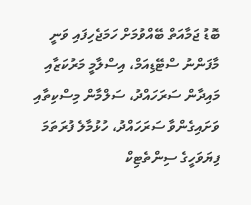ބޮޑު ޖަމާއަތް ބޭއްވުމަށް ހަމަޖެހިފައި ވަނީ މާފަންނު ސްޓޭޑިއަމް، އިސްލާމީ މަރުކަޒާއި މައިދާން ސަރަހައްދު، ސަލްމާން މިސްކިތާއި ވަށައިގެންވާ ސަރަހައްދު، ހުޅުމާލެ ފުރަތަމަ ފިޔަވަހީގެ ސިންތެޓިކް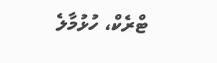ޓްރެކް، ހުޅުމާލެ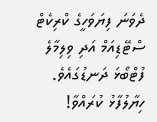ދެވަނަ ފިޔަވަހީގެ ކްރިކެޓް ސްޓޭޑިއަމް އަދި ވިލިމާލެ ފުޓްބޯޅަ ދަނޑުގައެވެ.
ހިޔާލުފާޅު ކުރައްވާ!